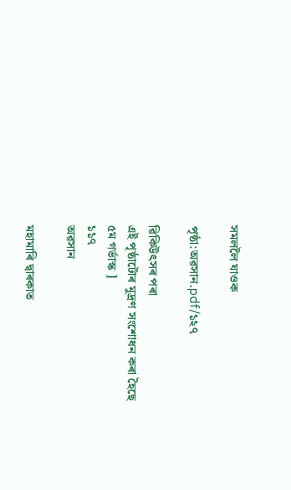সমললৈ যাওক

পৃষ্ঠা:অৱসান.pdf/১২৭

ৱিকিউৎসৰ পৰা
এই পৃষ্ঠাটোৰ মুদ্ৰণ সংশোধন কৰা হৈছে
৫ম গৰ্ভাস্ক ]
১১৭
অৱসান

মহামাৰি দ্বাৰকাত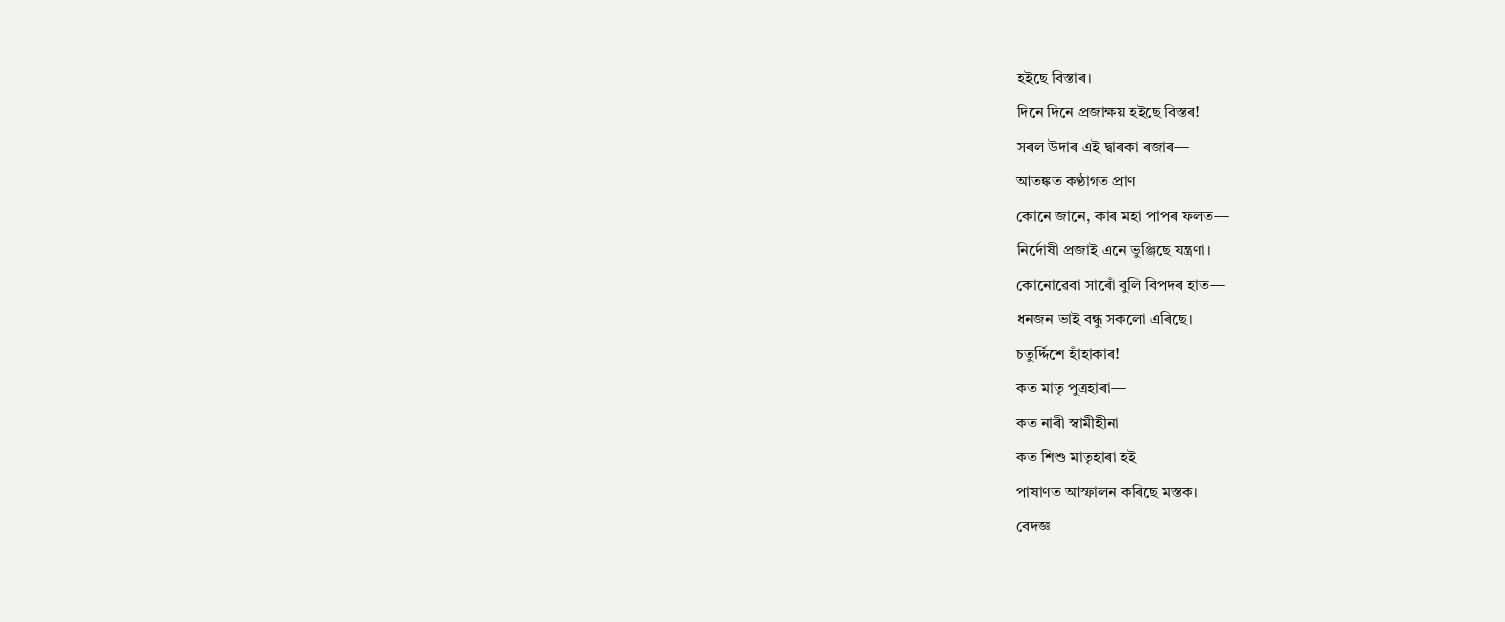হইছে বিস্তাৰ।
দিনে দিনে প্ৰজাক্ষয় হইছে বিস্তৰ!
সৰল উদাৰ এই দ্বাৰকা ৰজাৰ—
আতঙ্কত কণ্ঠাগত প্ৰাণ
কোনে জানে, কাৰ মহা পাপৰ ফলত—
নিৰ্দোষী প্ৰজাই এনে ভুঞ্জিছে যন্ত্ৰণা।
কোনোৱেবা সাৰোঁ বুলি বিপদৰ হাত—
ধনজন ভাই বন্ধু সকলো এৰিছে।
চতুৰ্দ্দিশে হাঁহাকাৰ!
কত মাতৃ পুত্ৰহাৰা—
কত নাৰী স্বামীহীনা
কত শিশু মাতৃহাৰা হই
পাষাণত আস্ফালন কৰিছে মস্তক।
বেদজ্ঞ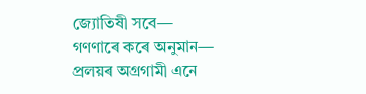জ্যোতিষী সবে—
গণণাৰে কৰে অনুমান—
প্ৰলয়ৰ অগ্ৰগামী এনে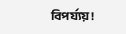বিপৰ্য্যয়!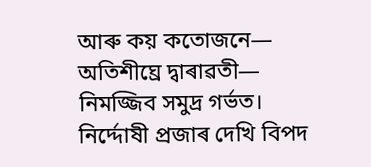আৰু কয় কতোজনে—
অতিশীঘ্ৰে দ্বাৰাৱতী—
নিমজ্জিব সমুদ্ৰ গৰ্ভত।
নিৰ্দ্দোষী প্ৰজাৰ দেখি বিপদ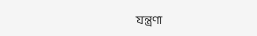যন্ত্ৰণা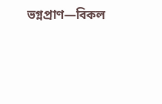ভগ্নপ্ৰাণ—বিকল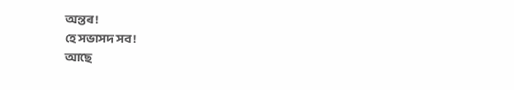অন্তৰ!
হে সভাসদ সব!
আছে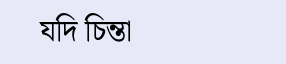যদি চিন্তা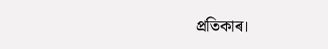প্ৰতিকাৰ।